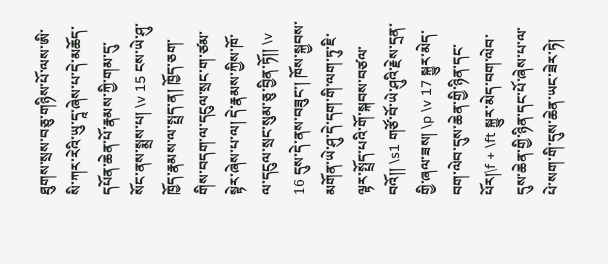ཐུགས་སྲས་བཅུ་གཉིས་པོ་ལས་ཨི་སི་ཀར་རེའི་ཡུ་དཱ་ཞེས་པ་དེ་མཆོད་དཔོན་ཆེན་པོ་རྣམས་ཀྱི་གམ་དུ་སོང་ནས་སྨྲས་པ། \v 15 ངས་ཡེ་ཤུ་ཁྱོད་རྣམས་ལ་སྤྲད་ན། ཁྱོད་ཅག་གིས་བདག་ལ་དངུལ་སྲང་ག་ཙམ་སྟེར་ཞེས་པ་ལ། དེ་རྣམས་ཀྱིས་ཁོ་ལ་དངུལ་སྲང་སུམ་ཅུ་བྱིན་ཏོ།། \v 16 དུས་དེ་ནས་བཟུང་། ཁོས་སྐྱབས་མགོན་ཡེ་ཤུ་དེ་དག་གི་ལག་ཏུ་ཇི་ལྟར་སྤྲོད་པའི་གོ་སྐབས་བཙལ་བའོ།། \s1 གཙོ་བོ་ཡེ་ཤུའི་རྗེས་དྲན་གྱི་ཞལ་ཟས། \p \v 17 སྐྱུར་མེད་བག་ལེབ་དུས་ཆེན་གྱི་ཉིན་དང་པོར།\f + \ft སྐྱུར་མེད་བག་ལེབ་དུས་ཆེན་གྱི་ཉིན་དང་པོ་ཞེས་པ་ལ་པེ་སག་གི་དུས་ཆེན་ཡང་ཟེར་ཏེ།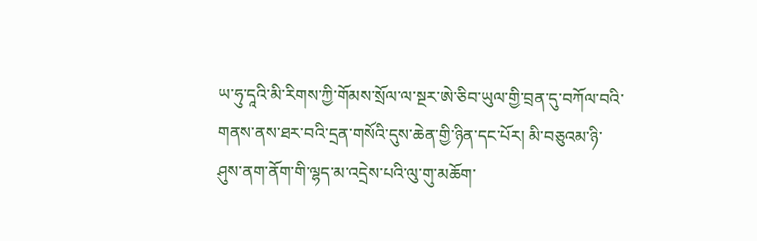ཡ་ཧུ་དཱའི་མི་རིགས་ཀྱི་གོམས་སྲོལ་ལ་སྔར་ཨེ་ཅིབ་ཡུལ་གྱི་བྲན་དུ་བཀོལ་བའི་གནས་ནས་ཐར་བའི་དྲན་གསོའི་དུས་ཆེན་གྱི་ཉིན་དང་པོར། མི་བཅུའམ་ཉི་ཤུས་ནག་ནོག་གི་ལྷད་མ་འདྲེས་པའི་ལུ་གུ་མཆོག་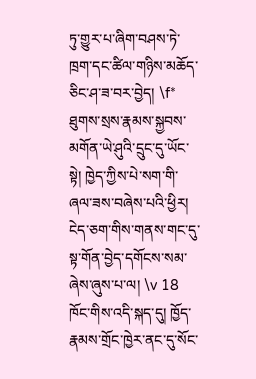ཏུ་གྱུར་པ་ཞིག་བཤས་ཏེ་ཁྲག་དང་ཚིལ་གཉིས་མཆོད་ཅིང་ཤ་ཟ་བར་བྱེད། \f* ཐུགས་སྲས་རྣམས་སྐྱབས་མགོན་ཡེ་ཤུའི་དྲུང་དུ་ཡོང་སྟེ། ཁྱེད་ཀྱིས་པེ་སག་གི་ཞལ་ཟས་བཞེས་པའི་ཕྱིར། ངེད་ཅག་གིས་གནས་གང་དུ་སྟ་གོན་བྱེད་དགོངས་སམ་ཞེས་ཞུས་པ་ལ། \v 18 ཁོང་གིས་འདི་སྐད་དུ། ཁྱོད་རྣམས་གྲོང་ཁྱེར་ནང་དུ་སོང་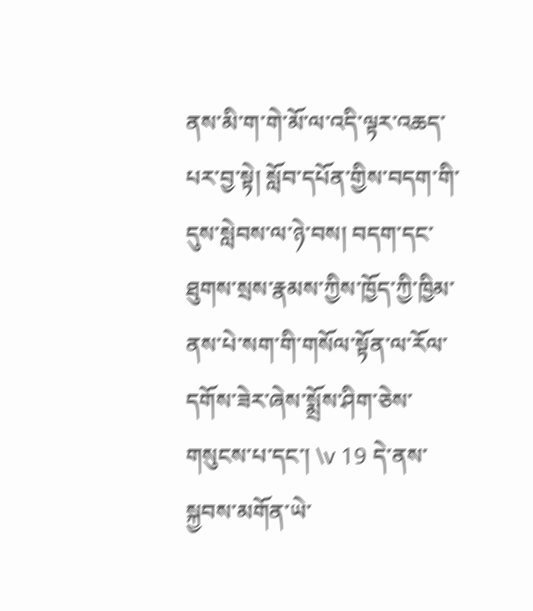ནས་མི་ག་གེ་མོ་ལ་འདི་ལྟར་འཆད་པར་བྱ་སྟེ། སློབ་དཔོན་གྱིས་བདག་གི་དུས་སླེབས་ལ་ཉེ་བས། བདག་དང་ཐུགས་སྲས་རྣམས་ཀྱིས་ཁྱོད་ཀྱི་ཁྱིམ་ནས་པེ་སག་གི་གསོལ་སྟོན་ལ་རོལ་དགོས་ཟེར་ཞེས་སྨྲོས་ཤིག་ཅེས་གསུངས་པ་དང་། \v 19 དེ་ནས་སྐྱབས་མགོན་ཡེ་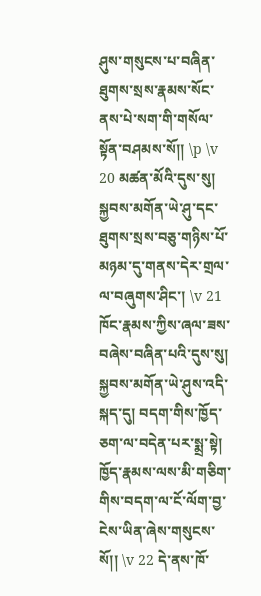ཤུས་གསུངས་པ་བཞིན་ཐུགས་སྲས་རྣམས་སོང་ནས་པེ་སག་གི་གསོལ་སྟོན་བཤམས་སོ།། \p \v 20 མཚན་མོའི་དུས་སུ། སྐྱབས་མགོན་ཡེ་ཤུ་དང་ཐུགས་སྲས་བཅུ་གཉིས་པོ་མཉམ་དུ་གནས་དེར་གྲལ་ལ་བཞུགས་ཤིང་། \v 21 ཁོང་རྣམས་ཀྱིས་ཞལ་ཟས་བཞེས་བཞིན་པའི་དུས་སུ། སྐྱབས་མགོན་ཡེ་ཤུས་འདི་སྐད་དུ། བདག་གིས་ཁྱོད་ཅག་ལ་བདེན་པར་སྨྲ་སྟེ། ཁྱོད་རྣམས་ལས་མི་གཅིག་གིས་བདག་ལ་ངོ་ལོག་བྱ་ངེས་ཡིན་ཞེས་གསུངས་སོ།། \v 22 དེ་ནས་ཁོ་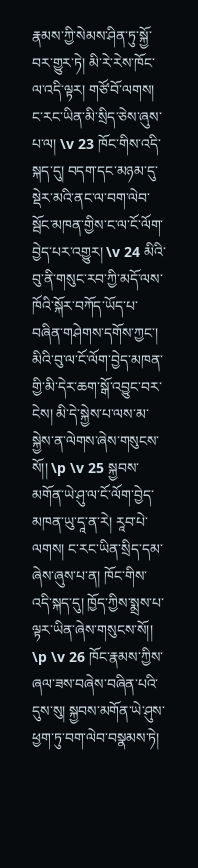རྣམས་ཀྱི་སེམས་ཤིན་ཏུ་སྐྱོ་བར་གྱུར་ཏེ། མི་རེ་རེས་ཁོང་ལ་འདི་ལྟར། གཙོ་བོ་ལགས། ང་རང་ཡིན་མི་སྲིད་ཅེས་ཞུས་པ་ལ། \v 23 ཁོང་གིས་འདི་སྐད་དུ། བདག་དང་མཉམ་དུ་སྡེར་མའི་ནང་ལ་བག་ལེབ་སྦོང་མཁན་གྱིས་ང་ལ་ངོ་ལོག་བྱེད་པར་འགྱུར། \v 24 མིའི་བུ་ནི་གསུང་རབ་ཀྱི་མདོ་ལས་ཁོའི་སྐོར་བཀོད་ཡོད་པ་བཞིན་གཤེགས་དགོས་ཀྱང་། མིའི་བུ་ལ་ངོ་ལོག་བྱེད་མཁན་གྱི་མི་དེར་ཆག་སྒོ་འབྱུང་བར་ངེས། མི་དེ་སྐྱེས་པ་ལས་མ་སྐྱེས་ན་ལེགས་ཞེས་གསུངས་སོ།། \p \v 25 སྐྱབས་མགོན་ཡེ་ཤུ་ལ་ངོ་ལོག་བྱེད་མཁན་ཡུ་དཱ་ན་རེ། རཱབ་པེ་ལགས། ང་རང་ཡིན་སྲིད་དམ་ཞེས་ཞུས་པ་ན། ཁོང་གིས་འདི་སྐད་དུ། ཁྱོད་ཀྱིས་སྨྲས་པ་ལྟར་ཡིན་ཞེས་གསུངས་སོ།། \p \v 26 ཁོང་རྣམས་ཀྱིས་ཞལ་ཟས་བཞེས་བཞིན་པའི་དུས་སུ། སྐྱབས་མགོན་ཡེ་ཤུས་ཕྱག་ཏུ་བག་ལེབ་བསྣམས་ཏེ།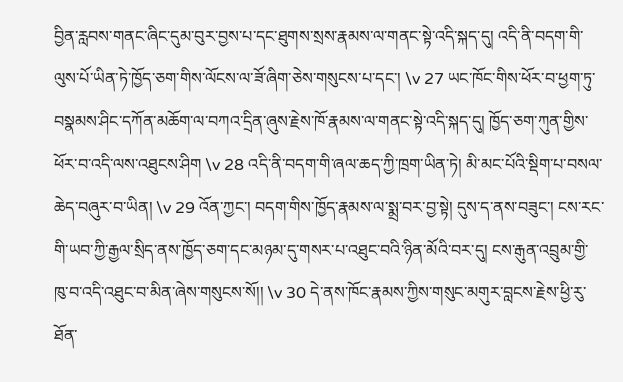བྱིན་རླབས་གནང་ཞིང་དུམ་བུར་བྱས་པ་དང་ཐུགས་སྲས་རྣམས་ལ་གནང་སྟེ་འདི་སྐད་དུ། འདི་ནི་བདག་གི་ལུས་པོ་ཡིན་ཏེ་ཁྱོད་ཅག་གིས་ལོངས་ལ་ཟོ་ཞིག་ཅེས་གསུངས་པ་དང་། \v 27 ཡང་ཁོང་གིས་ཕོར་བ་ཕྱག་ཏུ་བསྣམས་ཤིང་དཀོན་མཆོག་ལ་བཀའ་དྲིན་ཞུས་རྗེས་ཁོ་རྣམས་ལ་གནང་སྟེ་འདི་སྐད་དུ། ཁྱོད་ཅག་ཀུན་གྱིས་ཕོར་བ་འདི་ལས་འཐུངས་ཤིག \v 28 འདི་ནི་བདག་གི་ཞལ་ཆད་ཀྱི་ཁྲག་ཡིན་ཏེ། མི་མང་པོའི་སྡིག་པ་བསལ་ཆེད་བཞུར་བ་ཡིན། \v 29 འོན་ཀྱང་། བདག་གིས་ཁྱོད་རྣམས་ལ་སྨྲ་བར་བྱ་སྟེ། དུས་ད་ནས་བཟུང་། ངས་རང་གི་ཡབ་ཀྱི་རྒྱལ་སྲིད་ནས་ཁྱོད་ཅག་དང་མཉམ་དུ་གསར་པ་འཐུང་བའི་ཉིན་མོའི་བར་དུ། ངས་རྒུན་འབྲུམ་གྱི་ཁུ་བ་འདི་འཐུང་བ་མིན་ཞེས་གསུངས་སོ།། \v 30 དེ་ནས་ཁོང་རྣམས་ཀྱིས་གསུང་མགུར་བླངས་རྗེས་ཕྱི་རུ་ཐོན་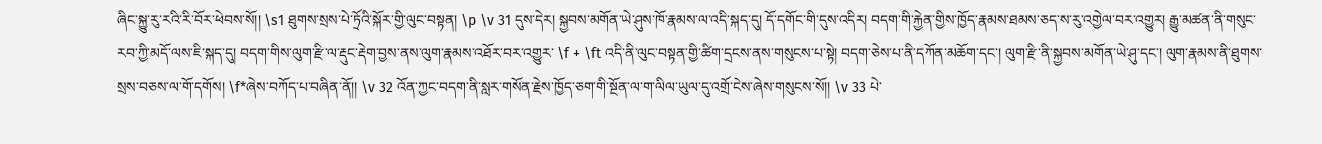ཞིང་སྐྱུ་རུ་རའི་རི་བོར་ཕེབས་སོ།། \s1 ཐུགས་སྲས་པེ་ཏྲོའི་སྐོར་གྱི་ལུང་བསྟན། \p \v 31 དུས་དེར། སྐྱབས་མགོན་ཡེ་ཤུས་ཁོ་རྣམས་ལ་འདི་སྐད་དུ། དོ་དགོང་གི་དུས་འདིར། བདག་གི་རྐྱེན་གྱིས་ཁྱོད་རྣམས་ཐམས་ཅད་ས་རུ་འགྱེལ་བར་འགྱུར། རྒྱུ་མཚན་ནི་གསུང་རབ་ཀྱི་མདོ་ལས་ཇི་སྐད་དུ། བདག་གིས་ལུག་རྫི་ལ་རྡུང་རྡེག་བྱས་ནས་ལུག་རྣམས་འཐོར་བར་འགྱུར་ \f + \ft འདི་ནི་ལུང་བསྟན་གྱི་ཚིག་དྲངས་ནས་གསུངས་པ་སྟེ། བདག་ཅེས་པ་ནི་དཀོན་མཆོག་དང་། ལུག་རྫི་ནི་སྐྱབས་མགོན་ཡེ་ཤུ་དང་། ལུག་རྣམས་ནི་ཐུགས་སྲས་བཅས་ལ་གོ་དགོས། \f*ཞེས་བཀོད་པ་བཞིན་ནོ།། \v 32 འོན་ཀྱང་བདག་ནི་སླར་གསོན་རྗེས་ཁྱོད་ཅག་གི་སྔོན་ལ་ག་ལིལ་ཡུལ་དུ་འགྲོ་ངེས་ཞེས་གསུངས་སོ།། \v 33 པེ་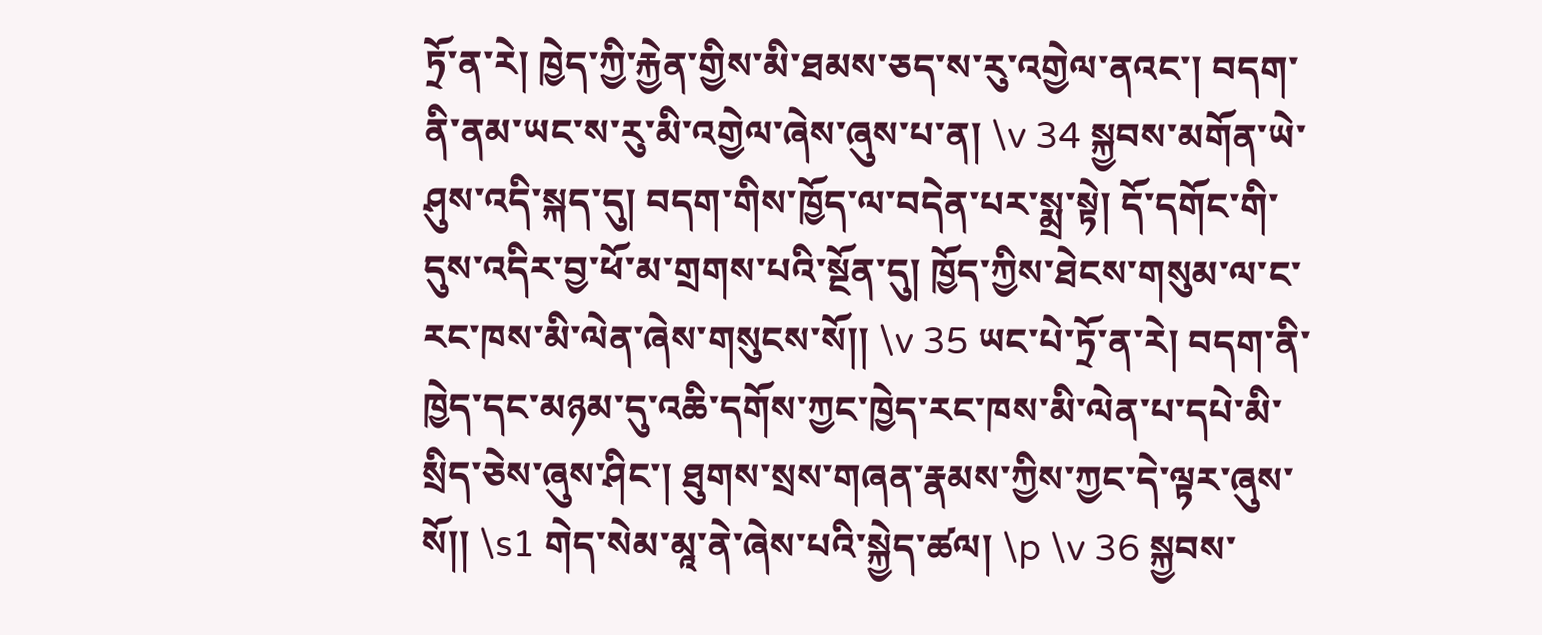ཏྲོ་ན་རེ། ཁྱེད་ཀྱི་རྐྱེན་གྱིས་མི་ཐམས་ཅད་ས་རུ་འགྱེལ་ནའང་། བདག་ནི་ནམ་ཡང་ས་རུ་མི་འགྱེལ་ཞེས་ཞུས་པ་ན། \v 34 སྐྱབས་མགོན་ཡེ་ཤུས་འདི་སྐད་དུ། བདག་གིས་ཁྱོད་ལ་བདེན་པར་སྨྲ་སྟེ། དོ་དགོང་གི་དུས་འདིར་བྱ་ཕོ་མ་གྲགས་པའི་སྔོན་དུ། ཁྱོད་ཀྱིས་ཐེངས་གསུམ་ལ་ང་རང་ཁས་མི་ལེན་ཞེས་གསུངས་སོ།། \v 35 ཡང་པེ་ཏྲོ་ན་རེ། བདག་ནི་ཁྱེད་དང་མཉམ་དུ་འཆི་དགོས་ཀྱང་ཁྱེད་རང་ཁས་མི་ལེན་པ་དཔེ་མི་སྲིད་ཅེས་ཞུས་ཤིང་། ཐུགས་སྲས་གཞན་རྣམས་ཀྱིས་ཀྱང་དེ་ལྟར་ཞུས་སོ།། \s1 གེད་སེམ་མཱ་ནེ་ཞེས་པའི་སྐྱེད་ཚལ། \p \v 36 སྐྱབས་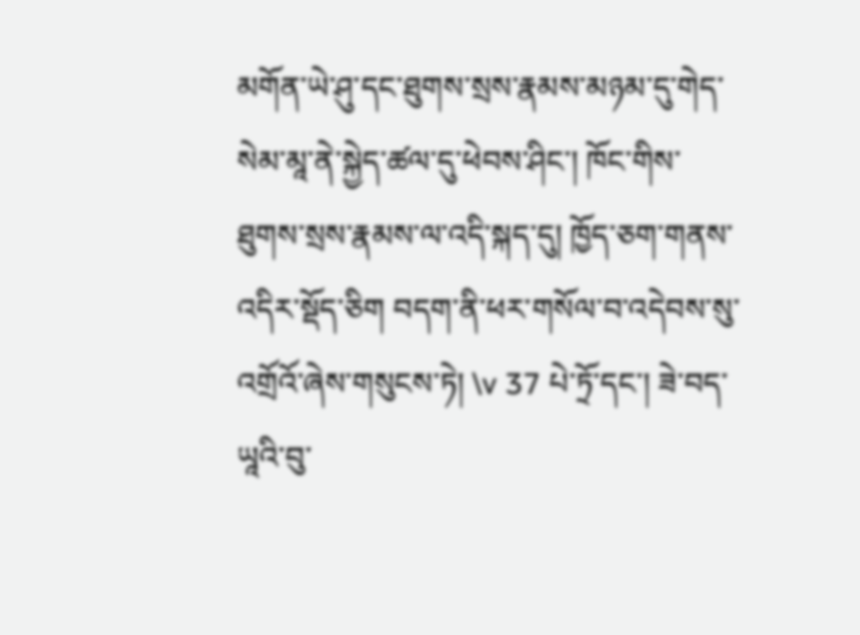མགོན་ཡེ་ཤུ་དང་ཐུགས་སྲས་རྣམས་མཉམ་དུ་གེད་སེམ་མཱ་ནེ་སྐྱེད་ཚལ་དུ་ཕེབས་ཤིང་། ཁོང་གིས་ཐུགས་སྲས་རྣམས་ལ་འདི་སྐད་དུ། ཁྱོད་ཅག་གནས་འདིར་སྡོད་ཅིག བདག་ནི་ཕར་གསོལ་བ་འདེབས་སུ་འགྲོའོ་ཞེས་གསུངས་ཏེ། \v 37 པེ་ཏྲོ་དང་། ཟེ་བད་ཡཱའི་བུ་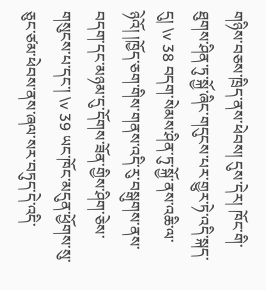གཉིས་བཅས་ཁྲིད་ནས་ཕེབས། དུས་དེར། ཁོང་གི་ཐུགས་ཤིན་ཏུ་སྐྱོ་ཞིང་གདུངས་པར་གྱུར་ཏེ་འདི་སྐད་དུ། \v 38 བདག་སེམས་ཤིན་ཏུ་སྐྱོ་ནས་འཆི་ལ་ཉེའོ། །ཁྱོད་ཅག་གིས་གནས་འདི་རུ་བསྒུགས་ནས་བདག་དང་མཉམ་དུ་དོགས་ཟོན་གྱིས་ཤིག་ཅེས་གསུངས་པ་དང་། \v 39 ཡང་ཁོང་མདུན་ཕྱོགས་སུ་ཅུང་ཙམ་ཕེབས་ནས་ཞལ་སར་བཏུད་དེ་འདི་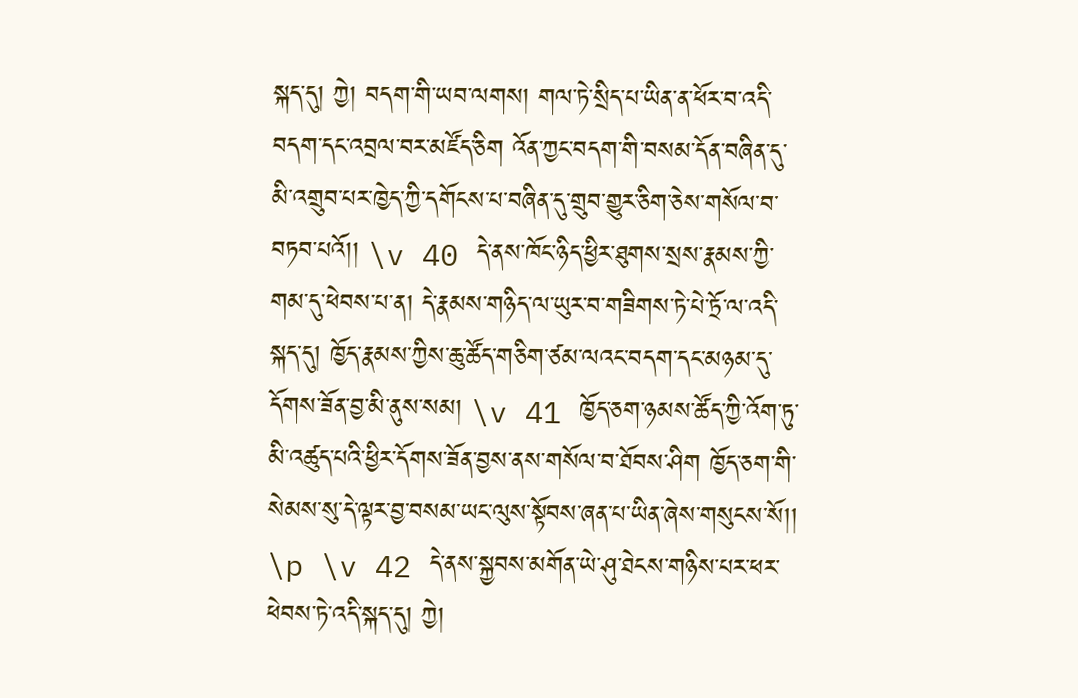སྐད་དུ། ཀྱེ། བདག་གི་ཡབ་ལགས། གལ་ཏེ་སྲིད་པ་ཡིན་ན་ཕོར་བ་འདི་བདག་དང་འབྲལ་བར་མཛོད་ཅིག འོན་ཀྱང་བདག་གི་བསམ་དོན་བཞིན་དུ་མི་འགྲུབ་པར་ཁྱེད་ཀྱི་དགོངས་པ་བཞིན་དུ་གྲུབ་གྱུར་ཅིག་ཅེས་གསོལ་བ་བཏབ་པའོ།། \v 40 དེ་ནས་ཁོང་ཉིད་ཕྱིར་ཐུགས་སྲས་རྣམས་ཀྱི་གམ་དུ་ཕེབས་པ་ན། དེ་རྣམས་གཉིད་ལ་ཡུར་བ་གཟིགས་ཏེ་པེ་ཏྲོ་ལ་འདི་སྐད་དུ། ཁྱོད་རྣམས་ཀྱིས་ཆུ་ཚོད་གཅིག་ཙམ་ལའང་བདག་དང་མཉམ་དུ་དོགས་ཟོན་བྱ་མི་ནུས་སམ། \v 41 ཁྱོད་ཅག་ཉམས་ཚོད་ཀྱི་འོག་ཏུ་མི་འཚུད་པའི་ཕྱིར་དོགས་ཟོན་བྱས་ནས་གསོལ་བ་ཐོབས་ཤིག ཁྱོད་ཅག་གི་སེམས་སུ་དེ་ལྟར་བྱ་བསམ་ཡང་ལུས་སྟོབས་ཞན་པ་ཡིན་ཞེས་གསུངས་སོ།། \p \v 42 དེ་ནས་སྐྱབས་མགོན་ཡེ་ཤུ་ཐེངས་གཉིས་པར་ཕར་ཕེབས་ཏེ་འདི་སྐད་དུ། ཀྱེ།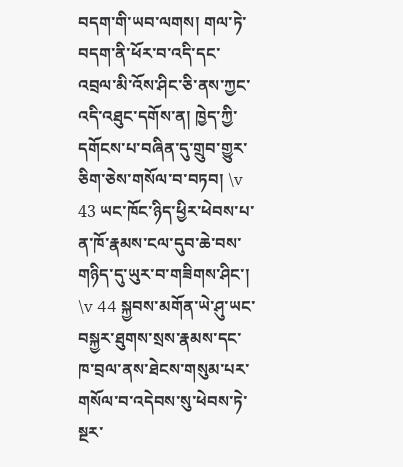བདག་གི་ཡབ་ལགས། གལ་ཏེ་བདག་ནི་ཕོར་བ་འདི་དང་འབྲལ་མི་འོས་ཤིང་ཅི་ནས་ཀྱང་འདི་འཐུང་དགོས་ན། ཁྱེད་ཀྱི་དགོངས་པ་བཞིན་དུ་གྲུབ་གྱུར་ཅིག་ཅེས་གསོལ་བ་བཏབ། \v 43 ཡང་ཁོང་ཉིད་ཕྱིར་ཕེབས་པ་ན་ཁོ་རྣམས་ངལ་དུབ་ཆེ་བས་གཉིད་དུ་ཡུར་བ་གཟིགས་ཤིང་། \v 44 སྐྱབས་མགོན་ཡེ་ཤུ་ཡང་བསྐྱར་ཐུགས་སྲས་རྣམས་དང་ཁ་བྲལ་ནས་ཐེངས་གསུམ་པར་གསོལ་བ་འདེབས་སུ་ཕེབས་ཏེ་སྔར་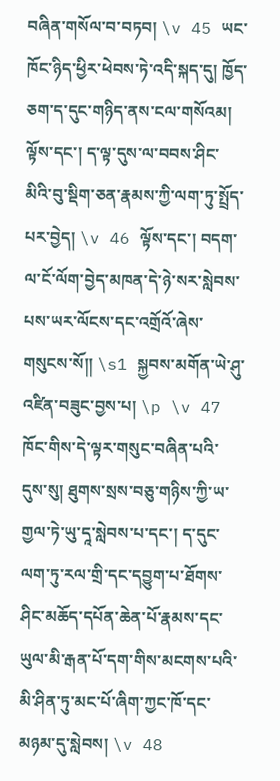བཞིན་གསོལ་བ་བཏབ། \v 45 ཡང་ཁོང་ཉིད་ཕྱིར་ཕེབས་ཏེ་འདི་སྐད་དུ། ཁྱོད་ཅག་ད་དུང་གཉིད་ནས་ངལ་གསོའམ། ལྟོས་དང་། ད་ལྟ་དུས་ལ་བབས་ཤིང་མིའི་བུ་སྡིག་ཅན་རྣམས་ཀྱི་ལག་ཏུ་སྤྲོད་པར་བྱེད། \v 46 ལྟོས་དང་། བདག་ལ་ངོ་ལོག་བྱེད་མཁན་དེ་ཉེ་སར་སླེབས་པས་ཡར་ལོངས་དང་འགྲོའོ་ཞེས་གསུངས་སོ།། \s1 སྐྱབས་མགོན་ཡེ་ཤུ་འཛིན་བཟུང་བྱས་པ། \p \v 47 ཁོང་གིས་དེ་ལྟར་གསུང་བཞིན་པའི་དུས་སུ། ཐུགས་སྲས་བཅུ་གཉིས་ཀྱི་ཡ་གྱལ་ཏེ་ཡུ་དཱ་སླེབས་པ་དང་། ད་དུང་ལག་ཏུ་རལ་གྲི་དང་དབྱུག་པ་ཐོགས་ཤིང་མཆོད་དཔོན་ཆེན་པོ་རྣམས་དང་ཡུལ་མི་རྒན་པོ་དག་གིས་མངགས་པའི་མི་ཤིན་ཏུ་མང་པོ་ཞིག་ཀྱང་ཁོ་དང་མཉམ་དུ་སླེབས། \v 48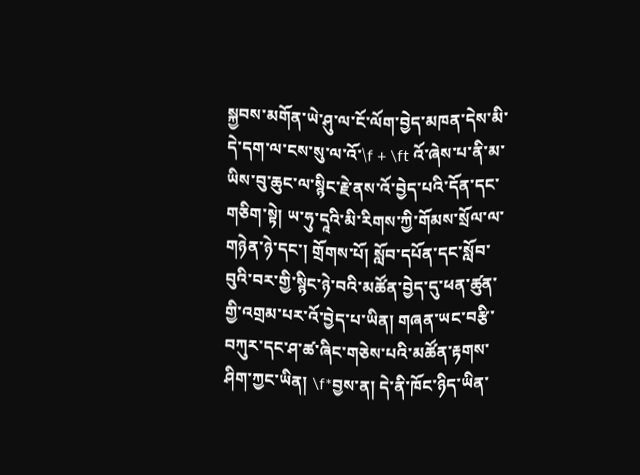སྐྱབས་མགོན་ཡེ་ཤུ་ལ་ངོ་ལོག་བྱེད་མཁན་དེས་མི་དེ་དག་ལ་ངས་སུ་ལ་འོ་\f + \ft འོ་ཞེས་པ་ནི་མ་ཡིས་བུ་ཆུང་ལ་སྙིང་རྗེ་ནས་འོ་བྱེད་པའི་དོན་དང་གཅིག་སྟེ། ཡ་ཧུ་དཱའི་མི་རིགས་ཀྱི་གོམས་སྲོལ་ལ་གཉེན་ཉེ་དང་། གྲོགས་པོ། སློབ་དཔོན་དང་སློབ་བུའི་བར་གྱི་སྙིང་ཉེ་བའི་མཚོན་བྱེད་དུ་ཕན་ཚུན་གྱི་འགྲམ་པར་འོ་བྱེད་པ་ཡིན། གཞན་ཡང་བརྩི་བཀུར་དང་ཤ་ཚ་ཞིང་གཅེས་པའི་མཚོན་རྟགས་ཤིག་ཀྱང་ཡིན། \f*བྱས་ན། དེ་ནི་ཁོང་ཉིད་ཡིན་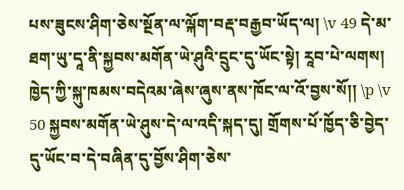པས་ཟུངས་ཤིག་ཅེས་སྔོན་ལ་ལྐོག་བརྡ་བརྒྱབ་ཡོད་ལ། \v 49 དེ་མ་ཐག་ཡུ་དཱ་ནི་སྐྱབས་མགོན་ཡེ་ཤུའི་དྲུང་དུ་ཡོང་སྟེ། རཱབ་པེ་ལགས། ཁྱེད་ཀྱི་སྐུ་ཁམས་བདེའམ་ཞེས་ཞུས་ནས་ཁོང་ལ་འོ་བྱས་སོ།། \p \v 50 སྐྱབས་མགོན་ཡེ་ཤུས་དེ་ལ་འདི་སྐད་དུ། གྲོགས་པོ་ཁྱོད་ཅི་བྱེད་དུ་ཡོང་བ་དེ་བཞིན་དུ་བྱོས་ཤིག་ཅེས་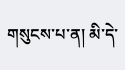གསུངས་པ་ན། མི་དེ་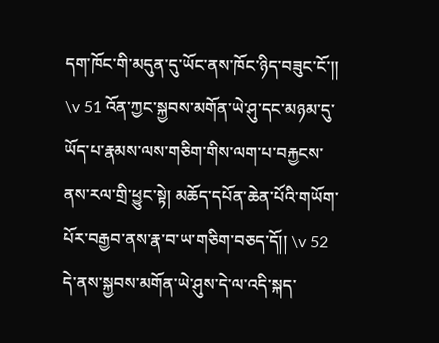དག་ཁོང་གི་མདུན་དུ་ཡོང་ནས་ཁོང་ཉིད་བཟུང་ངོ་།། \v 51 འོན་ཀྱང་སྐྱབས་མགོན་ཡེ་ཤུ་དང་མཉམ་དུ་ཡོད་པ་རྣམས་ལས་གཅིག་གིས་ལག་པ་བརྐྱངས་ནས་རལ་གྲི་ཕྱུང་སྟེ། མཆོད་དཔོན་ཆེན་པོའི་གཡོག་པོར་བརྒྱབ་ནས་རྣ་བ་ཡ་གཅིག་བཅད་དོ།། \v 52 དེ་ནས་སྐྱབས་མགོན་ཡེ་ཤུས་དེ་ལ་འདི་སྐད་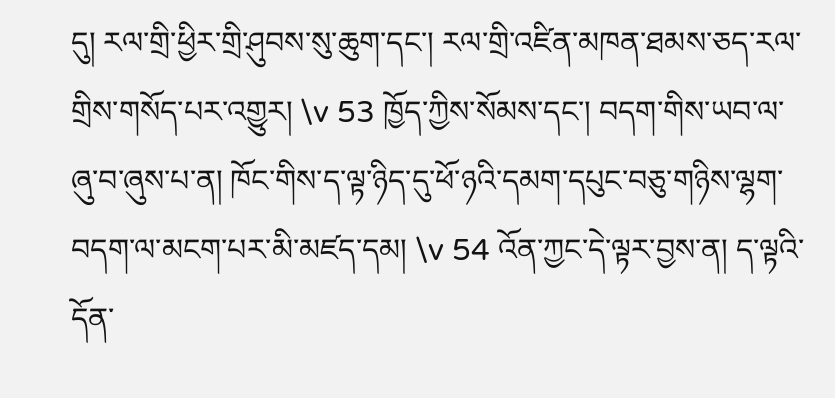དུ། རལ་གྲི་ཕྱིར་གྲི་ཤུབས་སུ་ཆུག་དང་། རལ་གྲི་འཛིན་མཁན་ཐམས་ཅད་རལ་གྲིས་གསོད་པར་འགྱུར། \v 53 ཁྱོད་ཀྱིས་སོམས་དང་། བདག་གིས་ཡབ་ལ་ཞུ་བ་ཞུས་པ་ན། ཁོང་གིས་ད་ལྟ་ཉིད་དུ་ཕོ་ཉའི་དམག་དཔུང་བཅུ་གཉིས་ལྷག་བདག་ལ་མངག་པར་མི་མཛད་དམ། \v 54 འོན་ཀྱང་དེ་ལྟར་བྱས་ན། ད་ལྟའི་དོན་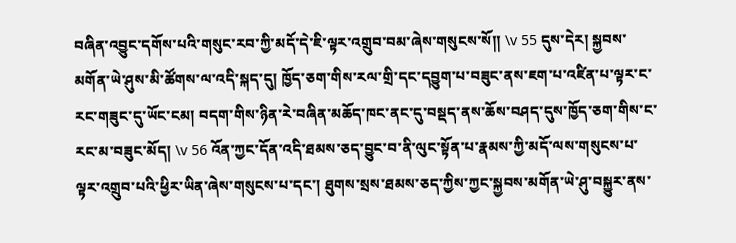བཞིན་འབྱུང་དགོས་པའི་གསུང་རབ་ཀྱི་མདོ་དེ་ཇི་ལྟར་འགྲུབ་བམ་ཞེས་གསུངས་སོ།། \v 55 དུས་དེར། སྐྱབས་མགོན་ཡེ་ཤུས་མི་ཚོགས་ལ་འདི་སྐད་དུ། ཁྱོད་ཅག་གིས་རལ་གྲི་དང་དབྱུག་པ་བཟུང་ནས་ཇག་པ་འཛིན་པ་ལྟར་ང་རང་གཟུང་དུ་ཡོང་ངམ། བདག་གིས་ཉིན་རེ་བཞིན་མཆོད་ཁང་ནང་དུ་བསྡད་ནས་ཆོས་བཤད་དུས་ཁྱོད་ཅག་གིས་ང་རང་མ་བཟུང་མོད། \v 56 འོན་ཀྱང་དོན་འདི་ཐམས་ཅད་བྱུང་བ་ནི་ལུང་སྟོན་པ་རྣམས་ཀྱི་མདོ་ལས་གསུངས་པ་ལྟར་འགྲུབ་པའི་ཕྱིར་ཡིན་ཞེས་གསུངས་པ་དང་། ཐུགས་སྲས་ཐམས་ཅད་ཀྱིས་ཀྱང་སྐྱབས་མགོན་ཡེ་ཤུ་བསྐྱུར་ནས་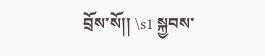བྲོས་སོ།། \s1 སྐྱབས་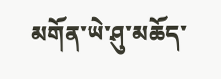མགོན་ཡེ་ཤུ་མཆོད་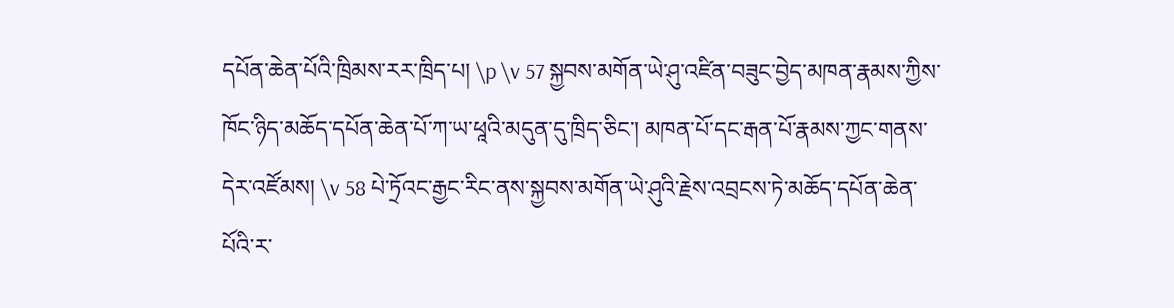དཔོན་ཆེན་པོའི་ཁྲིམས་རར་ཁྲིད་པ། \p \v 57 སྐྱབས་མགོན་ཡེ་ཤུ་འཛིན་བཟུང་བྱེད་མཁན་རྣམས་ཀྱིས་ཁོང་ཉིད་མཆོད་དཔོན་ཆེན་པོ་ཀ་ཡ་ཕཱའི་མདུན་དུ་ཁྲིད་ཅིང་། མཁན་པོ་དང་རྒན་པོ་རྣམས་ཀྱང་གནས་དེར་འཛོམས། \v 58 པེ་ཏྲོའང་རྒྱང་རིང་ནས་སྐྱབས་མགོན་ཡེ་ཤུའི་རྗེས་འབྲངས་ཏེ་མཆོད་དཔོན་ཆེན་པོའི་ར་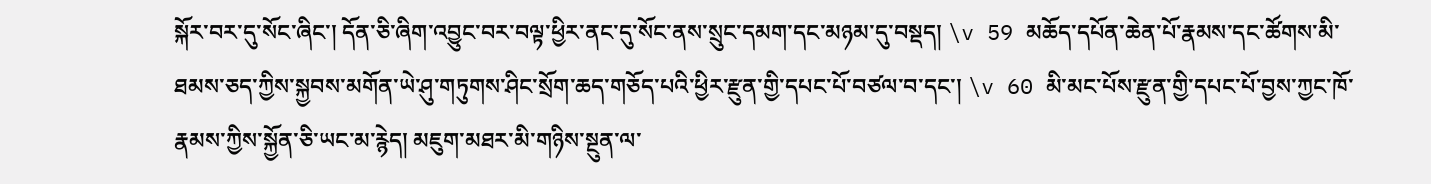སྐོར་བར་དུ་སོང་ཞིང་། དོན་ཅི་ཞིག་འབྱུང་བར་བལྟ་ཕྱིར་ནང་དུ་སོང་ནས་སྲུང་དམག་དང་མཉམ་དུ་བསྡད། \v 59 མཆོད་དཔོན་ཆེན་པོ་རྣམས་དང་ཚོགས་མི་ཐམས་ཅད་ཀྱིས་སྐྱབས་མགོན་ཡེ་ཤུ་གཏུགས་ཤིང་སྲོག་ཆད་གཅོད་པའི་ཕྱིར་རྫུན་གྱི་དཔང་པོ་བཙལ་བ་དང་། \v 60 མི་མང་པོས་རྫུན་གྱི་དཔང་པོ་བྱས་ཀྱང་ཁོ་རྣམས་ཀྱིས་སྐྱོན་ཅི་ཡང་མ་རྙེད། མཇུག་མཐར་མི་གཉིས་སྔུན་ལ་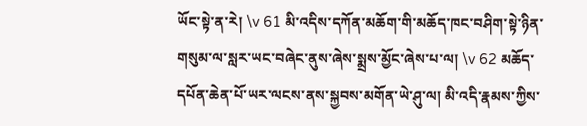ཡོང་སྟེ་ན་རེ། \v 61 མི་འདིས་དཀོན་མཆོག་གི་མཆོད་ཁང་བཤིག་སྟེ་ཉིན་གསུམ་ལ་སླར་ཡང་བཞེང་ནུས་ཞེས་སྨྲས་མྱོང་ཞེས་པ་ལ། \v 62 མཆོད་དཔོན་ཆེན་པོ་ཡར་ལངས་ནས་སྐྱབས་མགོན་ཡེ་ཤུ་ལ། མི་འདི་རྣམས་ཀྱིས་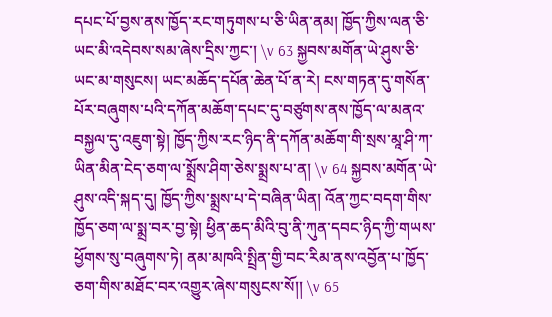དཔང་པོ་བྱས་ནས་ཁྱོད་རང་གཏུགས་པ་ཅི་ཡིན་ནམ། ཁྱོད་ཀྱིས་ལན་ཅི་ཡང་མི་འདེབས་སམ་ཞེས་དྲིས་ཀྱང་། \v 63 སྐྱབས་མགོན་ཡེ་ཤུས་ཅི་ཡང་མ་གསུངས། ཡང་མཆོད་དཔོན་ཆེན་པོ་ན་རེ། ངས་གཏན་དུ་གསོན་པོར་བཞུགས་པའི་དཀོན་མཆོག་དཔང་དུ་བཙུགས་ནས་ཁྱོད་ལ་མནའ་བསྐྱལ་དུ་འཇུག་སྟེ། ཁྱོད་ཀྱིས་རང་ཉིད་ནི་དཀོན་མཆོག་གི་སྲས་མཱ་ཤི་ཀ་ཡིན་མིན་ངེད་ཅག་ལ་སྨྲོས་ཤིག་ཅེས་སྨྲས་པ་ན། \v 64 སྐྱབས་མགོན་ཡེ་ཤུས་འདི་སྐད་དུ། ཁྱོད་ཀྱིས་སྨྲས་པ་དེ་བཞིན་ཡིན། འོན་ཀྱང་བདག་གིས་ཁྱོད་ཅག་ལ་སྨྲ་བར་བྱ་སྟེ། ཕྱིན་ཆད་མིའི་བུ་ནི་ཀུན་དབང་ཉིད་ཀྱི་གཡས་ཕྱོགས་སུ་བཞུགས་ཏེ། ནམ་མཁའི་སྤྲིན་གྱི་བང་རིམ་ནས་འབྱོན་པ་ཁྱོད་ཅག་གིས་མཐོང་བར་འགྱུར་ཞེས་གསུངས་སོ།། \v 65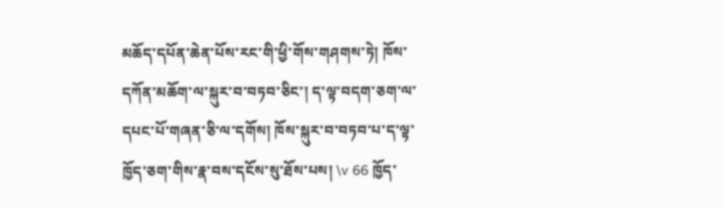མཆོད་དཔོན་ཆེན་པོས་རང་གི་ཕྱི་གོས་གཤགས་ཏེ། ཁོས་དཀོན་མཆོག་ལ་སྐུར་བ་བཏབ་ཅིང་། ད་ལྟ་བདག་ཅག་ལ་དཔང་པོ་གཞན་ཅི་ལ་དགོས། ཁོས་སྐུར་བ་བཏབ་པ་ད་ལྟ་ཁྱོད་ཅག་གིས་རྣ་བས་དངོས་སུ་ཐོས་པས། \v 66 ཁྱོད་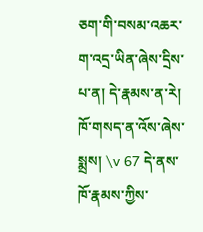ཅག་གི་བསམ་འཆར་ག་འདྲ་ཡིན་ཞེས་དྲིས་པ་ན། དེ་རྣམས་ན་རེ། ཁོ་གསད་ན་འོས་ཞེས་སྨྲས། \v 67 དེ་ནས་ཁོ་རྣམས་ཀྱིས་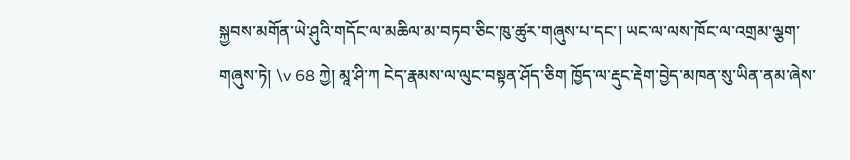སྐྱབས་མགོན་ཡེ་ཤུའི་གདོང་ལ་མཆིལ་མ་བཏབ་ཅིང་ཁུ་ཚུར་གཞུས་པ་དང་། ཡང་ལ་ལས་ཁོང་ལ་འགྲམ་ལྕག་གཞུས་ཏེ། \v 68 ཀྱེ། མཱ་ཤི་ཀ ངེད་རྣམས་ལ་ལུང་བསྟན་ཤོད་ཅིག ཁྱོད་ལ་རྡུང་རྡེག་བྱེད་མཁན་སུ་ཡིན་ནམ་ཞེས་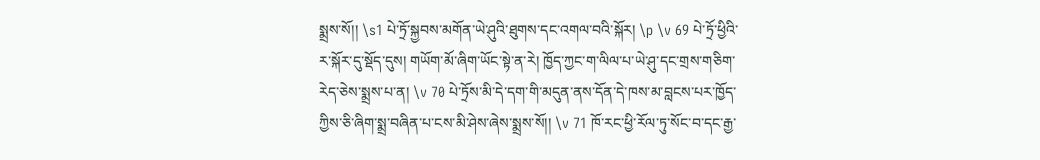སྨྲས་སོ།། \s1 པེ་ཏྲོ་སྐྱབས་མགོན་ཡེ་ཤུའི་ཐུགས་དང་འགལ་བའི་སྐོར། \p \v 69 པེ་ཏྲོ་ཕྱིའི་ར་སྐོར་དུ་སྡོད་དུས། གཡོག་མོ་ཞིག་ཡོང་སྟེ་ན་རེ། ཁྱོད་ཀྱང་ག་ལིལ་པ་ཡེ་ཤུ་དང་གྲས་གཅིག་རེད་ཅེས་སྨྲས་པ་ན། \v 70 པེ་ཏྲོས་མི་དེ་དག་གི་མདུན་ནས་དོན་དེ་ཁས་མ་བླངས་པར་ཁྱོད་ཀྱིས་ཅི་ཞིག་སྨྲ་བཞིན་པ་ངས་མི་ཤེས་ཞེས་སྨྲས་སོ།། \v 71 ཁོ་རང་ཕྱི་རོལ་ཏུ་སོང་བ་དང་རྒྱ་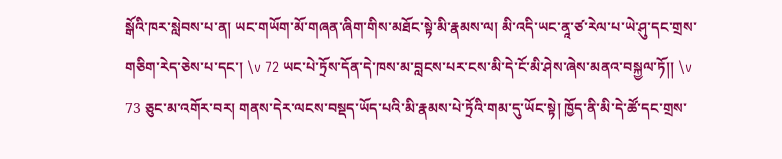སྒོའི་ཁར་སླེབས་པ་ན། ཡང་གཡོག་མོ་གཞན་ཞིག་གིས་མཐོང་སྟེ་མི་རྣམས་ལ། མི་འདི་ཡང་ནཱ་ཙ་རེལ་པ་ཡེ་ཤུ་དང་གྲས་གཅིག་རེད་ཅེས་པ་དང་། \v 72 ཡང་པེ་ཏྲོས་དོན་དེ་ཁས་མ་བླངས་པར་ངས་མི་དེ་ངོ་མི་ཤེས་ཞེས་མནའ་བསྐྱལ་ཏོ།། \v 73 ཅུང་མ་འགོར་བར། གནས་དེར་ལངས་བསྡད་ཡོད་པའི་མི་རྣམས་པེ་ཏྲོའི་གམ་དུ་ཡོང་སྟེ། ཁྱོད་ནི་མི་དེ་ཚོ་དང་གྲས་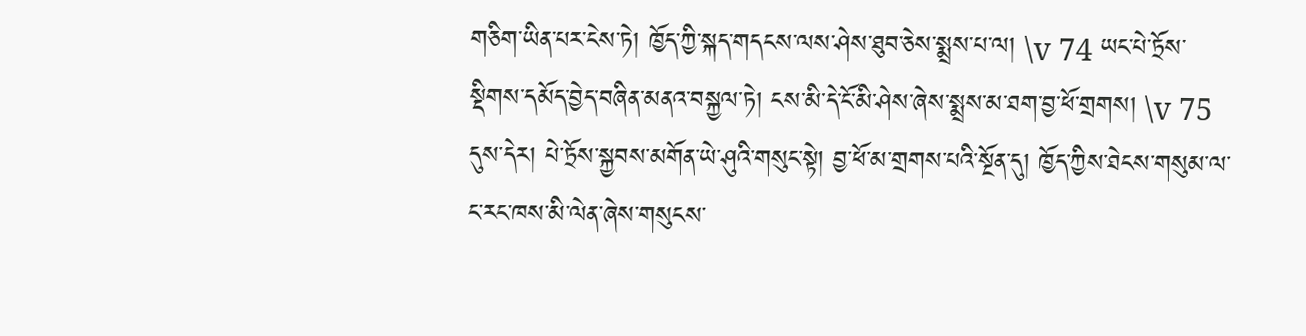གཅིག་ཡིན་པར་ངེས་ཏེ། ཁྱོད་ཀྱི་སྐད་གདངས་ལས་ཤེས་ཐུབ་ཅེས་སྨྲས་པ་ལ། \v 74 ཡང་པེ་ཏྲོས་སྡིགས་དམོད་བྱེད་བཞིན་མནའ་བསྐྱལ་ཏེ། ངས་མི་དེ་ངོ་མི་ཤེས་ཞེས་སྨྲས་མ་ཐག་བྱ་ཕོ་གྲགས། \v 75 དུས་དེར། པེ་ཏྲོས་སྐྱབས་མགོན་ཡེ་ཤུའི་གསུང་སྟེ། བྱ་ཕོ་མ་གྲགས་པའི་སྔོན་དུ། ཁྱོད་ཀྱིས་ཐེངས་གསུམ་ལ་ང་རང་ཁས་མི་ལེན་ཞེས་གསུངས་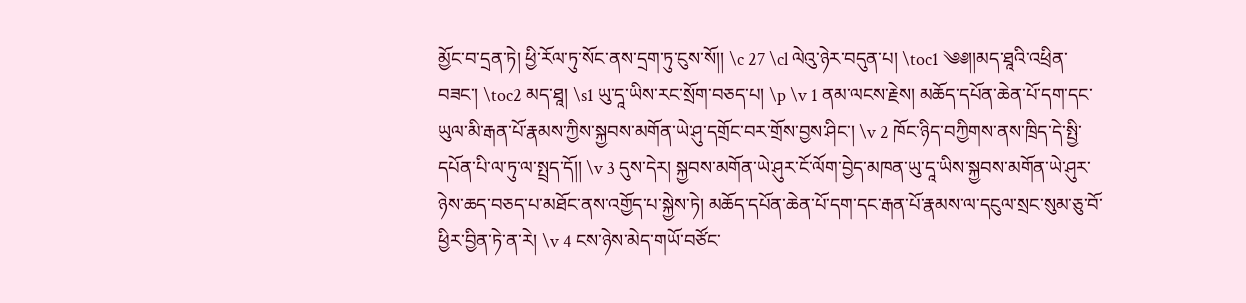མྱོང་བ་དྲན་ཏེ། ཕྱི་རོལ་ཏུ་སོང་ནས་དྲག་ཏུ་ངུས་སོ།། \c 27 \cl ལེའུ་ཉེར་བདུན་པ། \toc1 ༄༅།།མད་ཐཱའི་འཕྲིན་བཟང་། \toc2 མད་ཐཱ། \s1 ཡུ་དཱ་ཡིས་རང་སྲོག་བཅད་པ། \p \v 1 ནམ་ལངས་རྗེས། མཆོད་དཔོན་ཆེན་པོ་དག་དང་ཡུལ་མི་རྒན་པོ་རྣམས་ཀྱིས་སྐྱབས་མགོན་ཡེ་ཤུ་དགྲོང་བར་གྲོས་བྱས་ཤིང་། \v 2 ཁོང་ཉིད་བཀྱིགས་ནས་ཁྲིད་དེ་སྤྱི་དཔོན་པི་ལ་ཏུ་ལ་སྤྲད་དོ།། \v 3 དུས་དེར། སྐྱབས་མགོན་ཡེ་ཤུར་ངོ་ལོག་བྱེད་མཁན་ཡུ་དཱ་ཡིས་སྐྱབས་མགོན་ཡེ་ཤུར་ཉེས་ཆད་བཅད་པ་མཐོང་ནས་འགྱོད་པ་སྐྱེས་ཏེ། མཆོད་དཔོན་ཆེན་པོ་དག་དང་རྒན་པོ་རྣམས་ལ་དངུལ་སྲང་སུམ་ཅུ་བོ་ཕྱིར་བྱིན་ཏེ་ན་རེ། \v 4 ངས་ཉེས་མེད་གཡོ་བཙོང་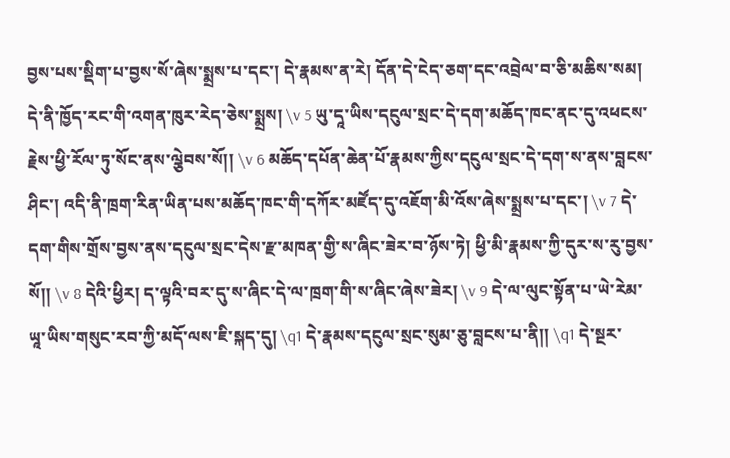བྱས་པས་སྡིག་པ་བྱས་སོ་ཞེས་སྨྲས་པ་དང་། དེ་རྣམས་ན་རེ། དོན་དེ་ངེད་ཅག་དང་འབྲེལ་བ་ཅི་མཆིས་སམ། དེ་ནི་ཁྱོད་རང་གི་འགན་ཁུར་རེད་ཅེས་སྨྲས། \v 5 ཡུ་དཱ་ཡིས་དངུལ་སྲང་དེ་དག་མཆོད་ཁང་ནང་དུ་འཕངས་རྗེས་ཕྱི་རོལ་ཏུ་སོང་ནས་ལྕེབས་སོ།། \v 6 མཆོད་དཔོན་ཆེན་པོ་རྣམས་ཀྱིས་དངུལ་སྲང་དེ་དག་ས་ནས་བླངས་ཤིང་། འདི་ནི་ཁྲག་རིན་ཡིན་པས་མཆོད་ཁང་གི་དཀོར་མཛོད་དུ་འཇོག་མི་འོས་ཞེས་སྨྲས་པ་དང་། \v 7 དེ་དག་གིས་གྲོས་བྱས་ནས་དངུལ་སྲང་དེས་རྫ་མཁན་གྱི་ས་ཞིང་ཟེར་བ་ཉོས་ཏེ། ཕྱི་མི་རྣམས་ཀྱི་དུར་ས་རུ་བྱས་སོ།། \v 8 དེའི་ཕྱིར། ད་ལྟའི་བར་དུ་ས་ཞིང་དེ་ལ་ཁྲག་གི་ས་ཞིང་ཞེས་ཟེར། \v 9 དེ་ལ་ལུང་སྟོན་པ་ཡེ་རེམ་ཡཱ་ཡིས་གསུང་རབ་ཀྱི་མདོ་ལས་ཇི་སྐད་དུ། \q1 དེ་རྣམས་དངུལ་སྲང་སུམ་ཅུ་བླངས་པ་ནི།། \q1 དེ་སྔར་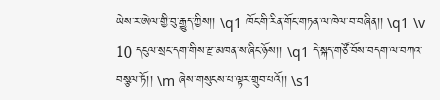ཡེས་ར་ཨེལ་གྱི་བུ་རྒྱུད་ཀྱིས།། \q1 ཁོང་གི་རིན་གོང་གཏན་ལ་ཁེལ་བ་བཞིན།། \q1 \v 10 དངུལ་སྲང་དག་གིས་རྫ་མཁན་ས་ཞིང་ཉོས།། \q1 དེ་སྐད་གཙོ་བོས་བདག་ལ་བཀའ་བསྩལ་ཏོ།། \m ཞེས་གསུངས་པ་ལྟར་གྲུབ་པའོ།། \s1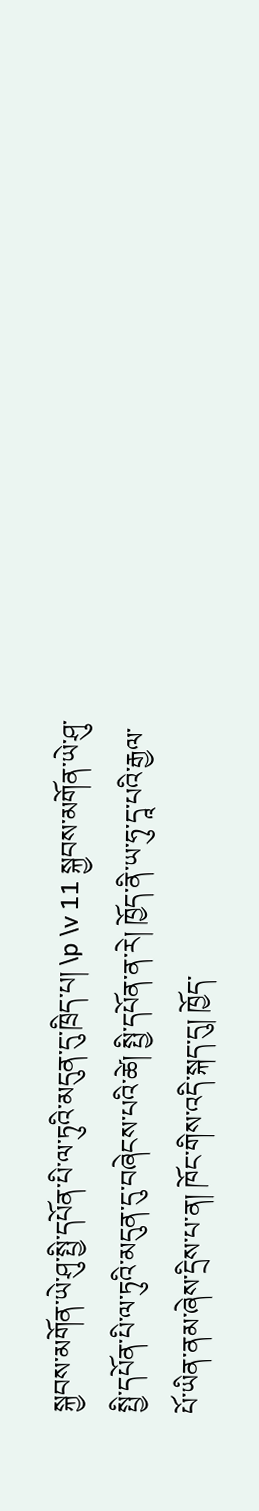སྐྱབས་མགོན་ཡེ་ཤུ་སྤྱི་དཔོན་པི་ལ་ཏུའི་མདུན་དུ་ཁྲིད་པ། \p \v 11 སྐྱབས་མགོན་ཡེ་ཤུ་སྤྱི་དཔོན་པི་ལ་ཏུའི་མདུན་དུ་བཞེངས་པའི་ཚེ། སྤྱི་དཔོན་ན་རེ། ཁྱོད་ནི་ཡ་ཧུ་དཱ་པའི་རྒྱལ་པོ་ཡིན་ནམ་ཞེས་དྲིས་པ་ན། ཁོང་གིས་འདི་སྐད་དུ། ཁྱོད་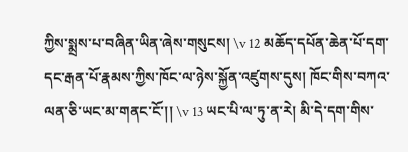ཀྱིས་སྨྲས་པ་བཞིན་ཡིན་ཞེས་གསུངས། \v 12 མཆོད་དཔོན་ཆེན་པོ་དག་དང་རྒན་པོ་རྣམས་ཀྱིས་ཁོང་ལ་ཉེས་སྐྱོན་འཛུགས་དུས། ཁོང་གིས་བཀའ་ལན་ཅི་ཡང་མ་གནང་ངོ་།། \v 13 ཡང་པི་ལ་ཏུ་ན་རེ། མི་དེ་དག་གིས་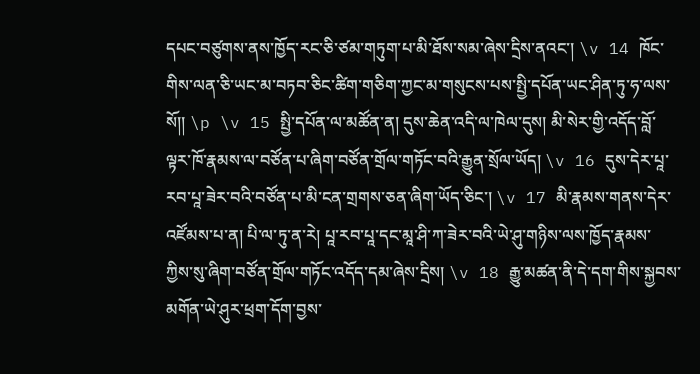དཔང་བཙུགས་ནས་ཁྱོད་རང་ཅི་ཙམ་གཏུག་པ་མི་ཐོས་སམ་ཞེས་དྲིས་ནའང་། \v 14 ཁོང་གིས་ལན་ཅི་ཡང་མ་བཏབ་ཅིང་ཚིག་གཅིག་ཀྱང་མ་གསུངས་པས་སྤྱི་དཔོན་ཡང་ཤིན་ཏུ་ཧ་ལས་སོ།། \p \v 15 སྤྱི་དཔོན་ལ་མཚོན་ན། དུས་ཆེན་འདི་ལ་ཁེལ་དུས། མི་སེར་གྱི་འདོད་བློ་ལྟར་ཁོ་རྣམས་ལ་བཙོན་པ་ཞིག་བཙོན་གྲོལ་གཏོང་བའི་རྒྱུན་སྲོལ་ཡོད། \v 16 དུས་དེར་པཱ་རབ་པཱ་ཟེར་བའི་བཙོན་པ་མི་ངན་གྲགས་ཅན་ཞིག་ཡོད་ཅིང་། \v 17 མི་རྣམས་གནས་དེར་འཛོམས་པ་ན། པི་ལ་ཏུ་ན་རེ། པཱ་རབ་པཱ་དང་མཱ་ཤི་ཀ་ཟེར་བའི་ཡེ་ཤུ་གཉིས་ལས་ཁྱོད་རྣམས་ཀྱིས་སུ་ཞིག་བཙོན་གྲོལ་གཏོང་འདོད་དམ་ཞེས་དྲིས། \v 18 རྒྱུ་མཚན་ནི་དེ་དག་གིས་སྐྱབས་མགོན་ཡེ་ཤུར་ཕྲག་དོག་བྱས་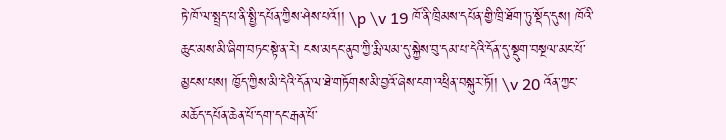ཏེ་ཁོ་ལ་སྤྲད་པ་ནི་སྤྱི་དཔོན་ཀྱིས་ཤེས་པའོ།། \p \v 19 ཁོ་ནི་ཁྲིམས་དཔོན་གྱི་ཁྲི་ཐོག་ཏུ་སྡོད་དུས། ཁོའི་ཆུང་མས་མི་ཞིག་བཏང་སྟེ་ན་རེ། ངས་མདང་ནུབ་ཀྱི་རྨི་ལམ་དུ་སྐྱེས་བུ་དམ་པ་དེའི་དོན་དུ་སྡུག་བསྔལ་མང་པོ་མྱངས་པས། ཁྱོད་ཀྱིས་མི་དེའི་དོན་ལ་ཐེ་གཏོགས་མི་བྱའོ་ཞེས་ངག་འཕྲིན་བསྐུར་ཏོ།། \v 20 འོན་ཀྱང་མཆོད་དཔོན་ཆེན་པོ་དག་དང་རྒན་པོ་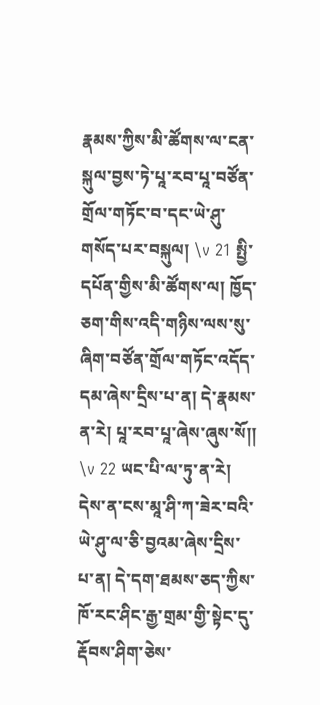རྣམས་ཀྱིས་མི་ཚོགས་ལ་ངན་སྐུལ་བྱས་ཏེ་པཱ་རབ་པཱ་བཙོན་གྲོལ་གཏོང་བ་དང་ཡེ་ཤུ་གསོད་པར་བསྐུལ། \v 21 སྤྱི་དཔོན་གྱིས་མི་ཚོགས་ལ། ཁྱོད་ཅག་གིས་འདི་གཉིས་ལས་སུ་ཞིག་བཙོན་གྲོལ་གཏོང་འདོད་དམ་ཞེས་དྲིས་པ་ན། དེ་རྣམས་ན་རེ། པཱ་རབ་པཱ་ཞེས་ཞུས་སོ།། \v 22 ཡང་པི་ལ་ཏུ་ན་རེ། དེས་ན་ངས་མཱ་ཤི་ཀ་ཟེར་བའི་ཡེ་ཤུ་ལ་ཅི་བྱའམ་ཞེས་དྲིས་པ་ན། དེ་དག་ཐམས་ཅད་ཀྱིས་ཁོ་རང་ཤིང་རྒྱ་གྲམ་གྱི་སྟེང་དུ་རྡོབས་ཤིག་ཅེས་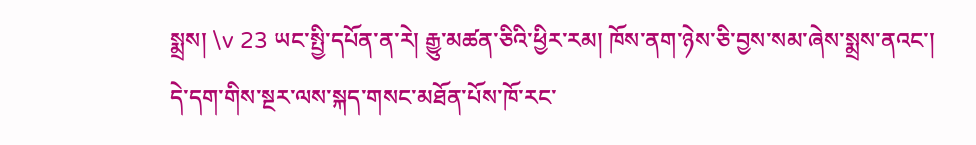སྨྲས། \v 23 ཡང་སྤྱི་དཔོན་ན་རེ། རྒྱུ་མཚན་ཅིའི་ཕྱིར་རམ། ཁོས་ནག་ཉེས་ཅི་བྱས་སམ་ཞེས་སྨྲས་ནའང་། དེ་དག་གིས་སྔར་ལས་སྐད་གསང་མཐོན་པོས་ཁོ་རང་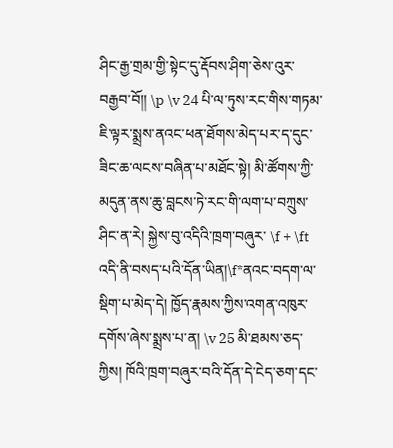ཤིང་རྒྱ་གྲམ་གྱི་སྟེང་དུ་རྡོབས་ཤིག་ཅེས་འུར་བརྒྱབ་བོ།། \p \v 24 པི་ལ་ཏུས་རང་གིས་གཏམ་ཇི་ལྟར་སྨྲས་ནའང་ཕན་ཐོགས་མེད་པར་ད་དུང་ཟིང་ཆ་ལངས་བཞིན་པ་མཐོང་སྟེ། མི་ཚོགས་ཀྱི་མདུན་ནས་ཆུ་བླངས་ཏེ་རང་གི་ལག་པ་བཀྲུས་ཤིང་ན་རེ། སྐྱེས་བུ་འདིའི་ཁྲག་བཞུར་ \f + \ft འདི་ནི་བསད་པའི་དོན་ཡིན།\f*ནའང་བདག་ལ་སྡིག་པ་མེད་དེ། ཁྱོད་རྣམས་ཀྱིས་འགན་འཁུར་དགོས་ཞེས་སྨྲས་པ་ན། \v 25 མི་ཐམས་ཅད་ཀྱིས། ཁོའི་ཁྲག་བཞུར་བའི་དོན་དེ་ངེད་ཅག་དང་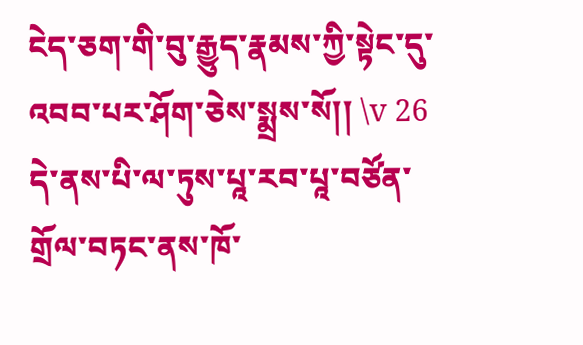ངེད་ཅག་གི་བུ་རྒྱུད་རྣམས་ཀྱི་སྟེང་དུ་འབབ་པར་ཤོག་ཅེས་སྨྲས་སོ།། \v 26 དེ་ནས་པི་ལ་ཏུས་པཱ་རབ་པཱ་བཙོན་གྲོལ་བཏང་ནས་ཁོ་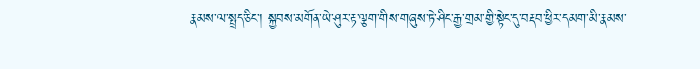རྣམས་ལ་སྤྲད་ཅིང་། སྐྱབས་མགོན་ཡེ་ཤུར་རྟ་ལྕག་གིས་གཞུས་ཏེ་ཤིང་རྒྱ་གྲམ་གྱི་སྟེང་དུ་བརྡབ་ཕྱིར་དམག་མི་རྣམས་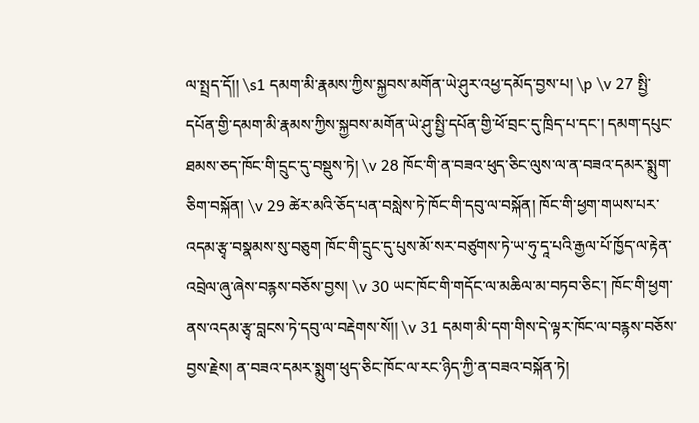ལ་སྤྲད་དོ།། \s1 དམག་མི་རྣམས་ཀྱིས་སྐྱབས་མགོན་ཡེ་ཤུར་འཕྱ་དམོད་བྱས་པ། \p \v 27 སྤྱི་དཔོན་གྱི་དམག་མི་རྣམས་ཀྱིས་སྐྱབས་མགོན་ཡེ་ཤུ་སྤྱི་དཔོན་གྱི་ཕོ་བྲང་དུ་ཁྲིད་པ་དང་། དམག་དཔུང་ཐམས་ཅད་ཁོང་གི་དྲུང་དུ་བསྡུས་ཏེ། \v 28 ཁོང་གི་ན་བཟའ་ཕུད་ཅིང་ལུས་ལ་ན་བཟའ་དམར་སྨུག་ཅིག་བསྐོན། \v 29 ཚེར་མའི་ཅོད་པན་བསླེས་ཏེ་ཁོང་གི་དབུ་ལ་བསྐོན། ཁོང་གི་ཕྱག་གཡས་པར་འདམ་རྩྭ་བསྣམས་སུ་བཅུག ཁོང་གི་དྲུང་དུ་པུས་མོ་སར་བཙུགས་ཏེ་ཡ་ཧུ་དཱ་པའི་རྒྱལ་པོ་ཁྱོད་ལ་རྟེན་འབྲེལ་ཞུ་ཞེས་བརྙས་བཅོས་བྱས། \v 30 ཡང་ཁོང་གི་གདོང་ལ་མཆིལ་མ་བཏབ་ཅིང་། ཁོང་གི་ཕྱག་ནས་འདམ་རྩྭ་བླངས་ཏེ་དབུ་ལ་བརྡེགས་སོ།། \v 31 དམག་མི་དག་གིས་དེ་ལྟར་ཁོང་ལ་བརྙས་བཅོས་བྱས་རྗེས། ན་བཟའ་དམར་སྨུག་ཕུད་ཅིང་ཁོང་ལ་རང་ཉིད་ཀྱི་ན་བཟའ་བསྐོན་ཏེ།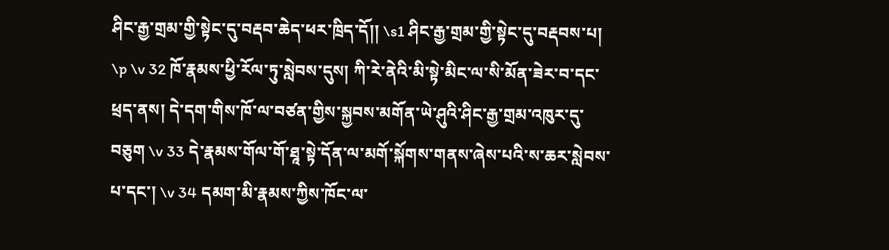ཤིང་རྒྱ་གྲམ་གྱི་སྟེང་དུ་བརྡབ་ཆེད་ཕར་ཁྲིད་དོ།། \s1 ཤིང་རྒྱ་གྲམ་གྱི་སྟེང་དུ་བརྡབས་པ། \p \v 32 ཁོ་རྣམས་ཕྱི་རོལ་ཏུ་སླེབས་དུས། ཀི་རེ་ནེའི་མི་སྟེ་མིང་ལ་སི་མོན་ཟེར་བ་དང་ཕྲད་ནས། དེ་དག་གིས་ཁོ་ལ་བཙན་གྱིས་སྐྱབས་མགོན་ཡེ་ཤུའི་ཤིང་རྒྱ་གྲམ་འཁུར་དུ་བཅུག \v 33 དེ་རྣམས་གོལ་གོ་ཐཱ་སྟེ་དོན་ལ་མགོ་སྐོགས་གནས་ཞེས་པའི་ས་ཆར་སླེབས་པ་དང་། \v 34 དམག་མི་རྣམས་ཀྱིས་ཁོང་ལ་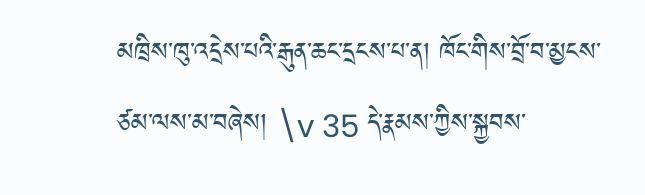མཁྲིས་ཁུ་འདྲེས་པའི་རྒུན་ཆང་དྲངས་པ་ན། ཁོང་གིས་བྲོ་བ་མྱངས་ཙམ་ལས་མ་བཞེས། \v 35 དེ་རྣམས་ཀྱིས་སྐྱབས་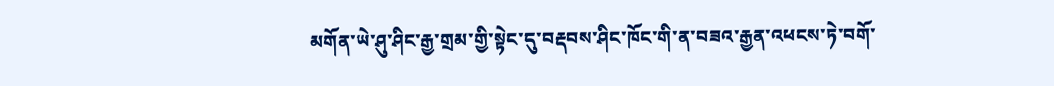མགོན་ཡེ་ཤུ་ཤིང་རྒྱ་གྲམ་གྱི་སྟེང་དུ་བརྡབས་ཤིང་ཁོང་གི་ན་བཟའ་རྒྱན་འཕངས་ཏེ་བགོ་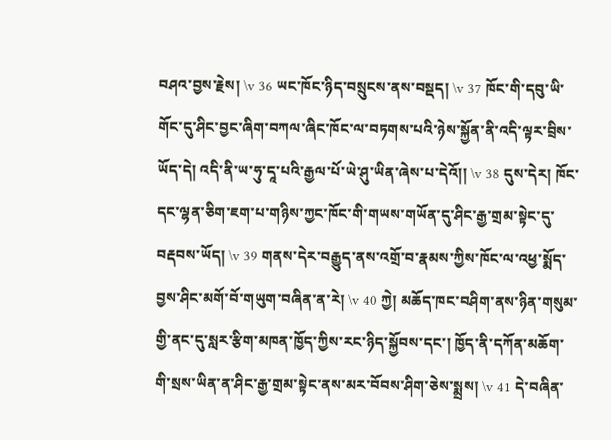བཤའ་བྱས་རྗེས། \v 36 ཡང་ཁོང་ཉིད་བསྲུངས་ནས་བསྡད། \v 37 ཁོང་གི་དབུ་ཡི་གོང་དུ་ཤིང་བྱང་ཞིག་བཀལ་ཞིང་ཁོང་ལ་བཏགས་པའི་ཉེས་སྐྱོན་ནི་འདི་ལྟར་བྲིས་ཡོད་དེ། འདི་ནི་ཡ་ཧུ་དཱ་པའི་རྒྱལ་པོ་ཡེ་ཤུ་ཡིན་ཞེས་པ་དེའོ།། \v 38 དུས་དེར། ཁོང་དང་ལྷན་ཅིག་ཇག་པ་གཉིས་ཀྱང་ཁོང་གི་གཡས་གཡོན་དུ་ཤིང་རྒྱ་གྲམ་སྟེང་དུ་བརྡབས་ཡོད། \v 39 གནས་དེར་བརྒྱུད་ནས་འགྲོ་བ་རྣམས་ཀྱིས་ཁོང་ལ་འཕྱ་སྨོད་བྱས་ཤིང་མགོ་བོ་གཡུག་བཞིན་ན་རེ། \v 40 ཀྱེ། མཆོད་ཁང་བཤིག་ནས་ཉིན་གསུམ་གྱི་ནང་དུ་སླར་རྩིག་མཁན་ཁྱོད་ཀྱིས་རང་ཉིད་སྐྱོབས་དང་། ཁྱོད་ནི་དཀོན་མཆོག་གི་སྲས་ཡིན་ན་ཤིང་རྒྱ་གྲམ་སྟེང་ནས་མར་བོབས་ཤིག་ཅེས་སྨྲས། \v 41 དེ་བཞིན་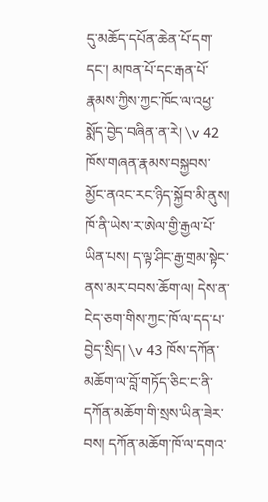དུ་མཆོད་དཔོན་ཆེན་པོ་དག་དང་། མཁན་པོ་དང་རྒན་པོ་རྣམས་ཀྱིས་ཀྱང་ཁོང་ལ་འཕྱ་སྨོད་བྱེད་བཞིན་ན་རེ། \v 42 ཁོས་གཞན་རྣམས་བསྐྱབས་མྱོང་ནའང་རང་ཉིད་སྐྱོབ་མི་ནུས། ཁོ་ནི་ཡེས་ར་ཨེལ་གྱི་རྒྱལ་པོ་ཡིན་པས། ད་ལྟ་ཤིང་རྒྱ་གྲམ་སྟེང་ནས་མར་བབས་ཆོག་ལ། དེས་ན་ངེད་ཅག་གིས་ཀྱང་ཁོ་ལ་དད་པ་བྱེད་སྲིད། \v 43 ཁོས་དཀོན་མཆོག་ལ་བློ་གཏོད་ཅིང་ང་ནི་དཀོན་མཆོག་གི་སྲས་ཡིན་ཟེར་བས། དཀོན་མཆོག་ཁོ་ལ་དགའ་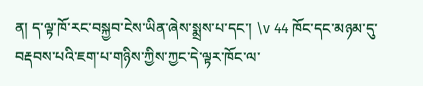ན། ད་ལྟ་ཁོ་རང་བསྐྱབ་ངེས་ཡིན་ཞེས་སྨྲས་པ་དང་། \v 44 ཁོང་དང་མཉམ་དུ་བརྡབས་པའི་ཇག་པ་གཉིས་ཀྱིས་ཀྱང་དེ་ལྟར་ཁོང་ལ་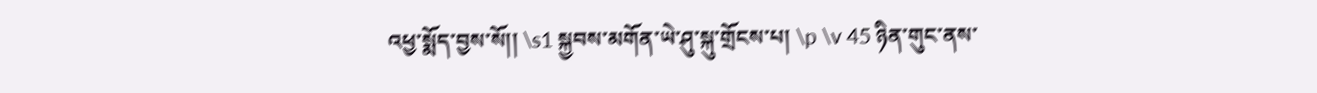འཕྱ་སྨོད་བྱས་སོ།། \s1 སྐྱབས་མགོན་ཡེ་ཤུ་སྐུ་གྲོངས་པ། \p \v 45 ཉིན་གུང་ནས་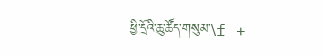ཕྱི་དྲོའི་ཆུ་ཚོད་གསུམ་\f +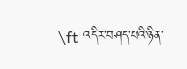\ft འདིར་བཤད་པའི་ཉིན་